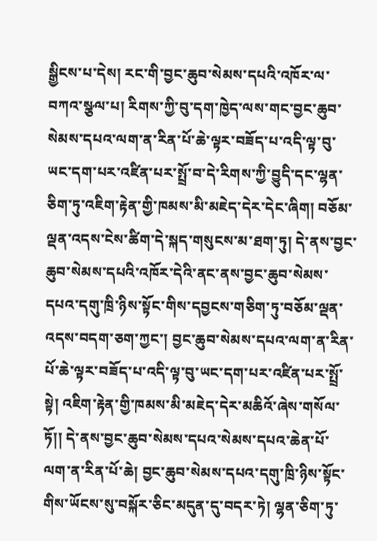སྒྱིངས་པ་དེས། རང་གི་བྱང་ཆུབ་སེམས་དཔའི་འཁོར་ལ་བཀའ་སྩལ་པ། རིགས་ཀྱི་བུ་དག་ཁྱེད་ལས་གང་བྱང་ཆུབ་སེམས་དཔའ་ལག་ན་རིན་པོ་ཆེ་ལྟར་བཟོད་པ་འདི་ལྟ་བུ་ཡང་དག་པར་འཛིན་པར་སྤྲོ་བ་དེ་རིགས་ཀྱི་བྱུདི་དང་ལྷན་ཅིག་ཏུ་འཇིག་རྟེན་གྱི་ཁམས་མི་མཇེད་དེར་དེང་ཞིག། བཅོམ་ལྡན་འདས་ངེས་ཚིག་དེ་སྐད་གསུངས་མ་ཐག་ཏུ། དེ་ནས་བྱང་ཆུབ་སེམས་དཔའི་འཁོར་དེའི་ནང་ནས་བྱང་ཆུབ་སེམས་དཔའ་དགུ་ཁྲི་ཉིས་སྟོང་གིས་དབྱངས་གཅིག་ཏུ་བཅོམ་ལྡན་འདས་བདག་ཅག་ཀྱང་། བྱང་ཆུབ་སེམས་དཔའ་ལག་ན་རིན་པོ་ཆེ་ལྟར་བཟོད་པ་འདི་ལྟ་བུ་ཡང་དག་པར་འཛིན་པར་སྤྲོ་སྟེ། འཇིག་རྟེན་གྱི་ཁམས་མི་མཇེད་དེར་མཆིའོ་ཞེས་གསོལ་ཏོ།། དེ་ནས་བྱང་ཆུབ་སེམས་དཔའ་སེམས་དཔའ་ཆེན་པོ་ལག་ན་རིན་པོ་ཆེ། བྱང་ཆུབ་སེམས་དཔའ་དགུ་ཁྲི་ཉིས་སྟོང་གིས་ཡོངས་སུ་བསྐོར་ཅིང་མདུན་དུ་བདར་ཏེ། ལྷན་ཅིག་ཏུ་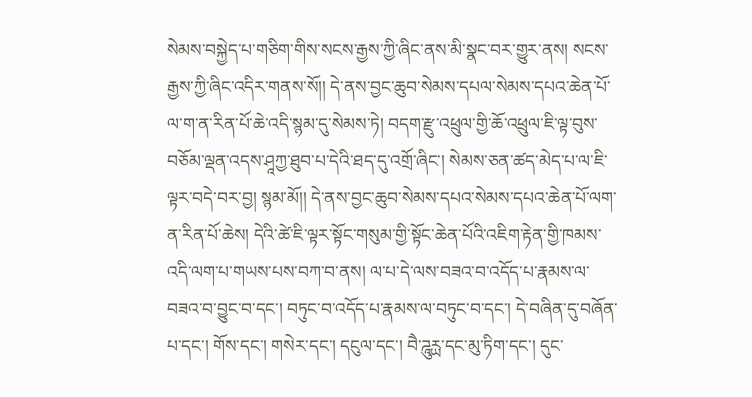སེམས་བསྐྱེད་པ་གཅིག་གིས་སངས་རྒྱས་ཀྱི་ཞིང་ནས་མི་སྣང་བར་གྱུར་ནས། སངས་རྒྱས་ཀྱི་ཞིང་འདིར་གནས་སོ།། དེ་ནས་བྱང་ཆུབ་སེམས་དཔལ་སེམས་དཔའ་ཆེན་པོ་ལ་ག་ན་རིན་པོ་ཆེ་འདི་སྙམ་དུ་སེམས་ཏེ། བདག་རྫུ་འཕྲུལ་གྱི་ཆོ་འཕྲུལ་ཇི་ལྟ་བུས་བཅོམ་ལྡན་འདས་ཤཱཀྱ་ཐུབ་པ་དེའི་ཐད་དུ་འགྲོ་ཞིང་། སེམས་ཅན་ཚད་མེད་པ་ལ་ཇི་ལྟར་བདེ་བར་བྱ། སྙམ་མོ།། དེ་ནས་བྱང་ཆུབ་སེམས་དཔའ་སེམས་དཔའ་ཆེན་པོ་ལག་ན་རིན་པོ་ཆེས། དེའི་ཚེ་ཇི་ལྟར་སྟོང་གསུམ་གྱི་སྟོང་ཆེན་པོའི་འཇིག་རྟེན་གྱི་ཁམས་འདི་ལག་པ་གཡས་པས་བཀ་བ་ནས། ལ་པ་དེ་ལས་བཟའ་བ་འདོད་པ་རྣམས་ལ་བཟའ་བ་བྱུང་བ་དང་། བཏུང་བ་འདོད་པ་རྣམས་ལ་བཏུང་བ་དང་། དེ་བཞིན་དུ་བཞོན་པ་དང་། གོས་དང་། གསེར་དང་། དངུལ་དང་། བཻ་ཌཱུཪྻ་དང་མུ་ཏིག་དང་། དུང་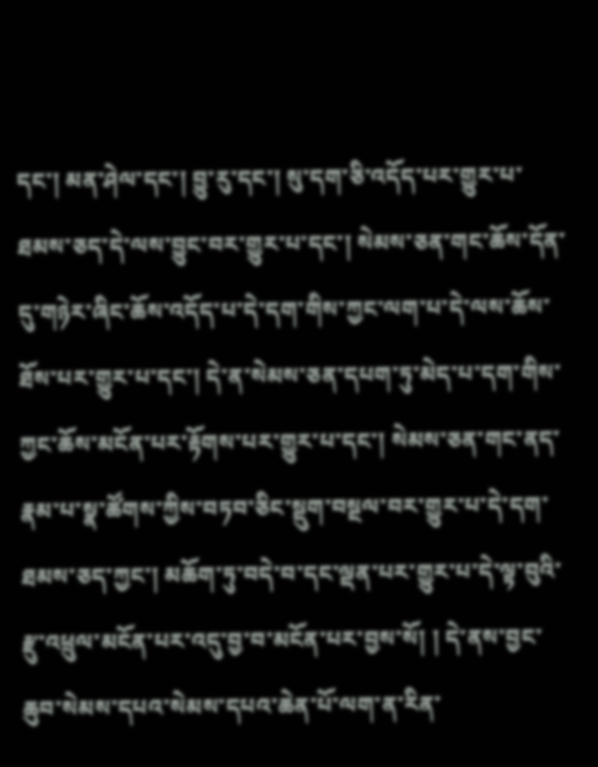དང་། མན་ཤེལ་དང་། བྱུ་རུ་དང་། སུ་དག་ཅི་འདོད་པར་གྱུར་པ་ཐམས་ཅད་དེ་ལས་བྱུང་བར་གྱུར་པ་དང་། སེམས་ཅན་གང་ཆོས་དོན་དུ་གཉེར་ཞིང་ཆོས་འདོད་པ་དེ་དག་གིས་ཀྱང་ལག་པ་དེ་ལས་ཆོས་ཐོས་པར་གྱུར་པ་དང་། དེ་ན་སེམས་ཅན་དཔག་ཏུ་མེད་པ་དག་གིས་ཀྱང་ཆོས་མངོན་པར་རྟོགས་པར་གྱུར་པ་དང་། སེམས་ཅན་གང་ནད་རྣམ་པ་སྣ་ཚོགས་ཀྱིས་བཏབ་ཅིང་སྡུག་བསྔལ་བར་གྱུར་པ་དེ་དག་ཐམས་ཅད་ཀྱང་། མཆོག་ཏུ་བདེ་བ་དང་ལྡན་པར་གྱུར་པ་དེ་ལྟ་བུའི་རྫུ་འཕྲུལ་མངོན་པར་འདུ་བྱ་བ་མངོན་པར་བྱས་སོ། ། དེ་ནས་བྱང་ཆུབ་སེམས་དཔའ་སེམས་དཔའ་ཆེན་པོ་ལག་ན་རིན་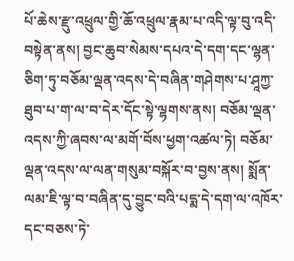པོ་ཆེས་རྫུ་འཕྲུལ་གྱི་ཆོ་འཕྲུལ་རྣམ་པ་འདི་ལྟ་བུ་འདི་བསྟེན་ནས། བྱང་ཆུབ་སེམས་དཔའ་དེ་དག་དང་ལྷན་ཅིག་ཏུ་བཅོམ་ལྡན་འདས་དེ་བཞིན་གཤེགས་པ་ཤཱཀྱ་ཐུབ་པ་ག་ལ་བ་དེར་དོང་སྟེ་ལྷགས་ནས། བཅོམ་ལྡན་འདས་ཀྱི་ཞབས་ལ་མགོ་བོས་ཕྱག་འཚལ་ཏེ། བཅོམ་ལྡན་འདས་ལ་ལན་གསུམ་བསྐོར་བ་བྱས་ནས། སྨོན་ལམ་ཇི་ལྟ་བ་བཞིན་དུ་བྱུང་བའི་པདྨ་དེ་དག་ལ་འཁོར་དང་བཅས་ཏེ་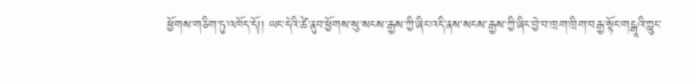ཕྱོགས་གཅིག་ཏུ་འཁོད་དོ།། ཡང་དེའི་ཚེ་ནུབ་ཕྱོགས་སུ་སངས་རྒྱས་ཀྱི་ཞིང་འདི་ནས་སངས་རྒྱས་ཀྱི་ཞིང་བྱེ་བ་ཁྲག་ཁྲིག་བརྒྱ་སྟོང་གངྒཱའི་ཀླུང་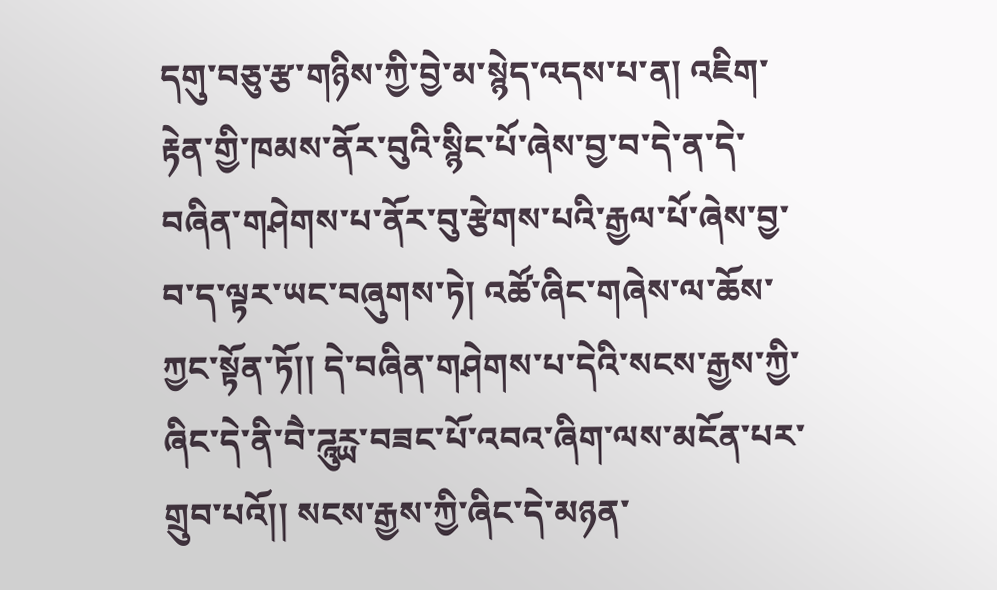དགུ་བཅུ་རྩ་གཉིས་ཀྱི་བྱེ་མ་སྙེད་འདས་པ་ན། འཇིག་རྟེན་གྱི་ཁམས་ནོར་བུའི་སྙིང་པོ་ཞེས་བྱ་བ་དེ་ན་དེ་བཞིན་གཤེགས་པ་ནོར་བུ་རྩེགས་པའི་རྒྱལ་པོ་ཞེས་བྱ་བ་ད་ལྟར་ཡང་བཞུགས་ཏེ། འཚོ་ཞིང་གཞེས་ལ་ཆོས་ཀྱང་སྟོན་ཏོ།། དེ་བཞིན་གཤེགས་པ་དེའི་སངས་རྒྱས་ཀྱི་ཞིང་དེ་ནི་བཻ་ཌཱུཪྻ་བཟང་པོ་འབའ་ཞིག་ལས་མངོན་པར་གྲུབ་པའོ།། སངས་རྒྱས་ཀྱི་ཞིང་དེ་མཉན་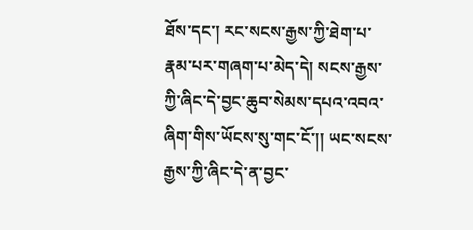ཐོས་དང་། རང་སངས་རྒྱས་ཀྱི་ཐེག་པ་རྣམ་པར་གཞག་པ་མེད་དེ། སངས་རྒྱས་ཀྱི་ཞིང་དེ་བྱང་ཆུབ་སེམས་དཔའ་འབའ་ཞིག་གིས་ཡོངས་སུ་གང་ངོ་།། ཡང་སངས་རྒྱས་ཀྱི་ཞིང་དེ་ན་བྱང་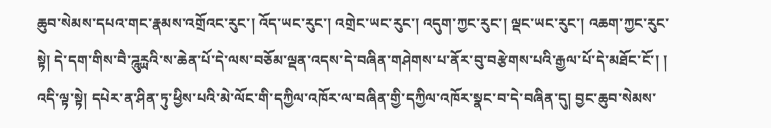ཆུབ་སེམས་དཔའ་གང་རྣམས་འགྲོའང་རུང་། འོད་ཡང་རུང་། འགྲེང་ཡང་རུང་། འདུག་ཀྱང་རུང་། ལྡང་ཡང་རུང་། འཆག་ཀྱང་རུང་སྟེ། དེ་དག་གིས་བཻ་ཌཱུཪྻའི་ས་ཆེན་པོ་དེ་ལས་བཅོམ་ལྡན་འདས་དེ་བཞིན་གཤེགས་པ་ནོར་བུ་བརྩེགས་པའི་རྒྱལ་པོ་དེ་མཐོང་ངོ་། ། འདི་ལྟ་སྟེ། དཔེར་ན་ཤིན་ཏུ་ཕྱིས་པའི་མེ་ལོང་གི་དཀྱིལ་འཁོར་ལ་བཞིན་གྱི་དཀྱིལ་འཁོར་སྣང་བ་དེ་བཞིན་དུ། བྱང་ཆུབ་སེམས་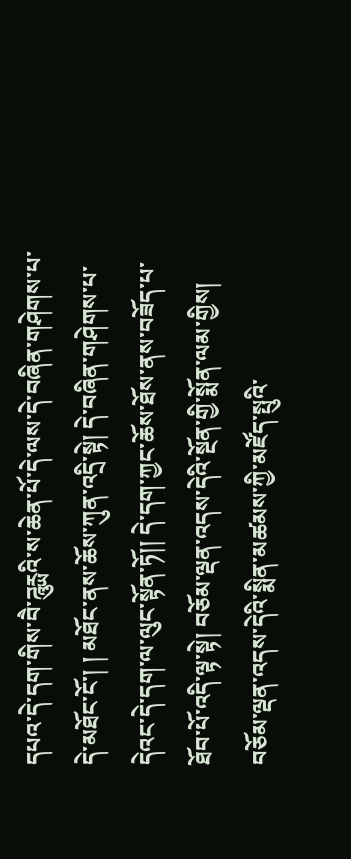དཔའ་དེ་དག་གིས་བཻ་ཌཱུཪྻའི་ས་ཆེན་པོ་དེ་ལས་དེ་བཞིན་གཤེགས་པ་དེ་མཐོང་ངོ་། ། མཐོང་ནས་ཆོས་ཀུན་འདྲི་སྟེ། དེ་བཞིན་གཤེགས་པ་དེའང་དེ་དག་ལ་ལུང་སྟོན་ཏོ།། དེ་དག་ཀྱང་ཆོས་ཐོས་ནས་བཟོད་པ་ཐོབ་པོ་འདི་ལྟ་སྟེ། བཅོམ་ལྡན་འདས་དེའི་སྔོན་གྱི་སྨོན་ལམ་གྱིས། བཅོམ་ལྡན་འདས་དེའི་སྨིན་མཚམས་ཀྱི་མཛོད་སྤུའི་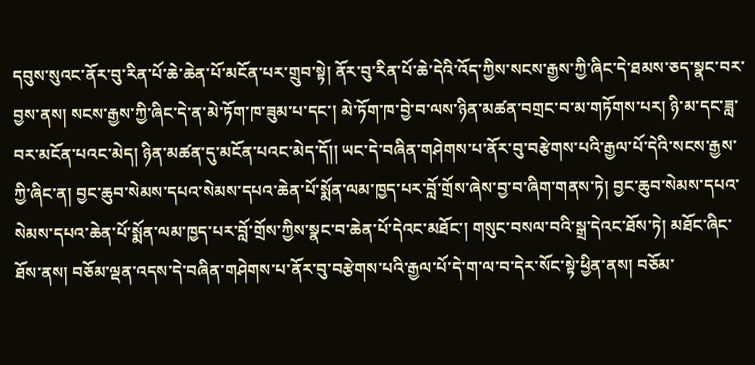དབུས་སུའང་ནོར་བུ་རིན་པོ་ཆེ་ཆེན་པོ་མངོན་པར་གྲུབ་སྟེ། ནོར་བུ་རིན་པོ་ཆེ་དེའི་འོད་ཀྱིས་སངས་རྒྱས་ཀྱི་ཞིང་དེ་ཐམས་ཅད་སྣང་བར་བྱས་ནས། སངས་རྒྱས་ཀྱི་ཞིང་དེ་ན་མེ་ཏོག་ཁ་ཟུམ་པ་དང་། མེ་ཏོག་ཁ་བྱེ་བ་ལས་ཉིན་མཚན་བགྲང་བ་མ་གཏོགས་པར། ཉི་མ་དང་ཟླ་བར་མངོན་པའང་མེད། ཉིན་མཚན་དུ་མངོན་པའང་མེད་དོ།། ཡང་དེ་བཞིན་གཤེགས་པ་ནོར་བུ་བརྩེགས་པའི་རྒྱལ་པོ་དེའི་སངས་རྒྱས་ཀྱི་ཞིང་ན། བྱང་ཆུབ་སེམས་དཔའ་སེམས་དཔའ་ཆེན་པོ་སྨོན་ལམ་ཁྱད་པར་བློ་གྲོས་ཞེས་བྱ་བ་ཞིག་གནས་ཏེ། བྱང་ཆུབ་སེམས་དཔའ་སེམས་དཔའ་ཆེན་པོ་སྨོན་ལམ་ཁྱད་པར་བློ་གྲོས་ཀྱིས་སྣང་བ་ཆེན་པོ་དེའང་མཐོང་། གསུང་བསལ་བའི་སྒྲ་དེའང་ཐོས་ཏེ། མཐོང་ཞིང་ཐོས་ནས། བཅོམ་ལྡན་འདས་དེ་བཞིན་གཤེགས་པ་ནོར་བུ་བརྩེགས་པའི་རྒྱལ་པོ་དེ་ག་ལ་བ་དེར་སོང་སྟེ་ཕྱིན་ནས། བཅོམ་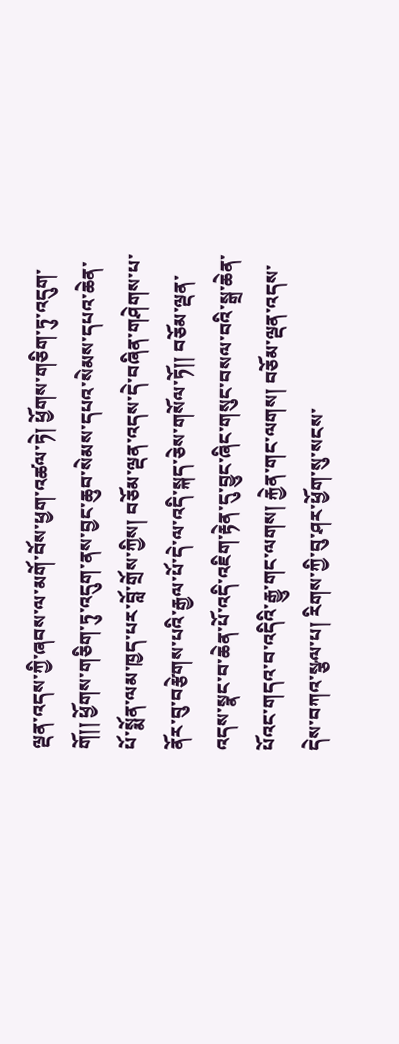ལྡན་འདས་ཀྱི་ཞབས་ལ་མགོ་བོས་ཕྱག་འཚལ་ཏེ། ཕྱོགས་གཅིག་ཏུ་འདུག་གོ།། ཕྱོགས་གཅིག་ཏུ་འདུག་ནས་བྱང་ཆུབ་སེམས་དཔའ་སེམས་དཔའ་ཆེན་པོ་སྨོན་ལམ་ཁྱད་པར་བློ་གྲོས་ཀྱིས། བཅོམ་ལྡན་འདས་དེ་བཞིན་གཤེགས་པ་ནོར་བུ་བརྩེགས་པའི་རྒྱལ་པོ་དེ་ལ་འདི་སྐད་ཅེས་གསོལ་ཏོ།། བཅོམ་ལྡན་འདས་སྣང་བ་ཆེན་པོ་འདི་འཇིག་རྟེན་དུ་བྱུང་ཞིང་གསུང་བསལ་བའི་སྒྲ་ཆེན་པོའང་གདའ་བ་འདིའི་རྒྱུ་གང་ལགས། རྐྱེན་གང་ལགས། བཅོམ་ལྡན་འདས་དེས་བཀའ་སྩལ་པ། རིགས་ཀྱི་བུ་ཤར་ཕྱོག་སུ་སངས་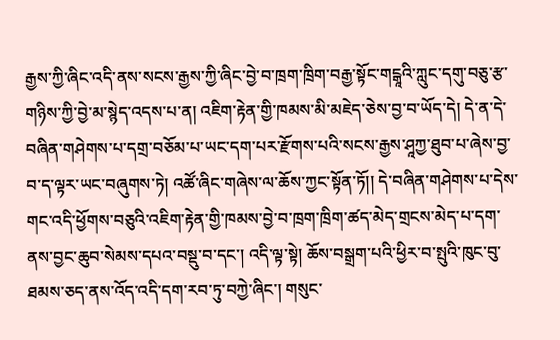རྒྱས་ཀྱི་ཞིང་འདི་ནས་སངས་རྒྱས་ཀྱི་ཞིང་བྱེ་བ་ཁྲག་ཁྲིག་བརྒྱ་སྟོང་གངྒཱའི་ཀླུང་དགུ་བཅུ་རྩ་གཉིས་ཀྱི་བྱེ་མ་སྙེད་འདས་པ་ན། འཇིག་རྟེན་གྱི་ཁམས་མི་མཇེད་ཅེས་བྱ་བ་ཡོད་དེ། དེ་ན་དེ་བཞིན་གཤེགས་པ་དགྲ་བཅོམ་པ་ཡང་དག་པར་རྫོགས་པའི་སངས་རྒྱས་ཤཱཀྱ་ཐུབ་པ་ཞེས་བྱ་བ་ད་ལྟར་ཡང་བཞུགས་ཏེ། འཚོ་ཞིང་གཞེས་ལ་ཆོས་ཀྱང་སྟོན་ཏོ།། དེ་བཞིན་གཤེགས་པ་དེས་གང་འདི་ཕྱོགས་བཅུའི་འཇིག་རྟེན་གྱི་ཁམས་བྱེ་བ་ཁྲག་ཁྲིག་ཚད་མེད་གྲངས་མེད་པ་དག་ནས་བྱང་ཆུབ་སེམས་དཔའ་བསྡུ་བ་དང་། འདི་ལྟ་སྟེ། ཆོས་བསྒྲག་པའི་ཕྱིར་བ་སྤུའི་ཁུང་བུ་ཐམས་ཅད་ནས་འོད་འདི་དག་རབ་ཏུ་བཀྱེ་ཞིང་། གསུང་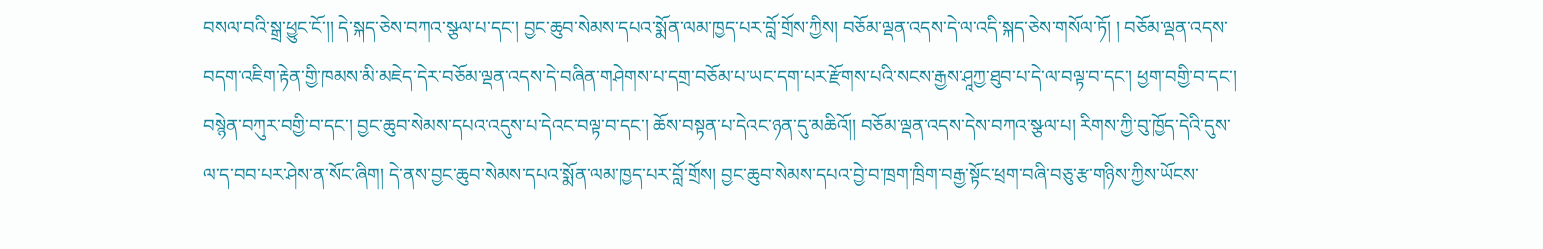བསལ་བའི་སྒྲ་ཕྱུང་ངོ་།། དེ་སྐད་ཅེས་བཀའ་སྩལ་པ་དང་། བྱང་ཆུབ་སེམས་དཔའ་སྨོན་ལམ་ཁྱད་པར་བློ་གྲོས་ཀྱིས། བཅོམ་ལྡན་འདས་དེ་ལ་འདི་སྐད་ཅེས་གསོལ་ཏོ། ། བཅོམ་ལྡན་འདས་བདག་འཇིག་རྟེན་གྱི་ཁམས་མི་མཇེད་དེར་བཅོམ་ལྡན་འདས་དེ་བཞིན་གཤེགས་པ་དགྲ་བཅོམ་པ་ཡང་དག་པར་རྫོགས་པའི་སངས་རྒྱས་ཤཱཀྱ་ཐུབ་པ་དེ་ལ་བལྟ་བ་དང་། ཕྱག་བགྱི་བ་དང་། བསྙེན་བཀུར་བགྱི་བ་དང་། བྱང་ཆུབ་སེམས་དཔའ་འདུས་པ་དེའང་བལྟ་བ་དང་། ཆོས་བསྟན་པ་དེའང་ཉན་དུ་མཆིའོ།། བཅོམ་ལྡན་འདས་དེས་བཀའ་སྩལ་པ། རིགས་ཀྱི་བུ་ཁྱོད་དེའི་དུས་ལ་ད་བབ་པར་ཤེས་ན་སོང་ཞིག། དེ་ནས་བྱང་ཆུབ་སེམས་དཔའ་སྨོན་ལམ་ཁྱད་པར་བློ་གྲོས། བྱང་ཆུབ་སེམས་དཔའ་བྱེ་བ་ཁྲག་ཁྲིག་བརྒྱ་སྟོང་ཕྲག་བཞི་བཅུ་རྩ་གཉིས་ཀྱིས་ཡོངས་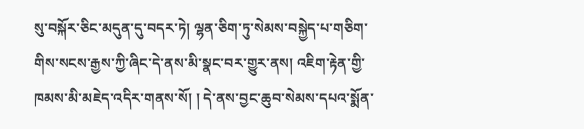སུ་བསྐོར་ཅིང་མདུན་དུ་བདར་ཏེ། ལྷན་ཅིག་ཏུ་སེམས་བསྐྱེད་པ་གཅིག་གིས་སངས་རྒྱས་ཀྱི་ཞིང་དེ་ནས་མི་སྣང་བར་གྱུར་ནས། འཇིག་རྟེན་གྱི་ཁམས་མི་མཇེད་འདིར་གནས་སོ། ། དེ་ནས་བྱང་ཆུབ་སེམས་དཔའ་སྨོན་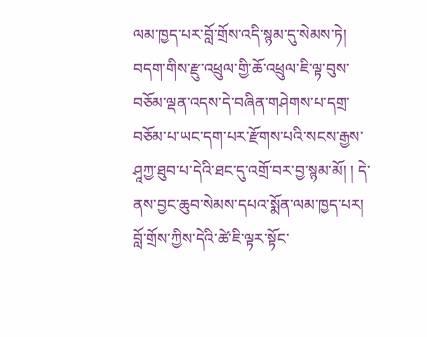ལམ་ཁྱད་པར་བློ་གྲོས་འདི་སྙམ་དུ་སེམས་ཏེ། བདག་གིས་རྫུ་འཕྲུལ་གྱི་ཆོ་འཕྲུལ་ཇི་ལྟ་བུས་བཅོམ་ལྡན་འདས་དེ་བཞིན་གཤེགས་པ་དགྲ་བཅོམ་པ་ཡང་དག་པར་རྫོགས་པའི་སངས་རྒྱས་ཤཱཀྱ་ཐུབ་པ་དེའི་ཐང་དུ་འགྲོ་བར་བྱ་སྙམ་མོ། ། དེ་ནས་བྱང་ཆུབ་སེམས་དཔའ་སྨོན་ལམ་ཁྱད་པར། བློ་གྲོས་ཀྱིས་དེའི་ཚེ་ཇི་ལྟར་སྟོང་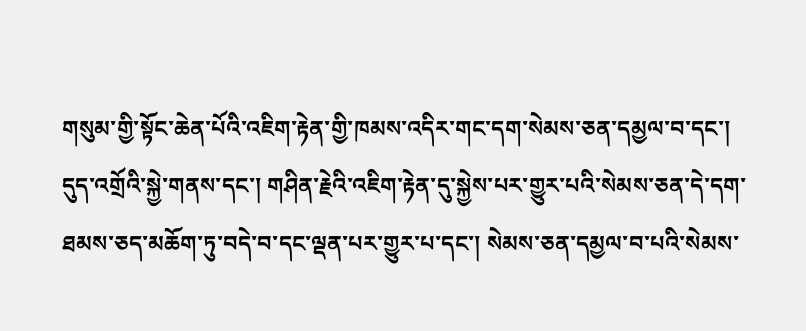གསུམ་གྱི་སྟོང་ཆེན་པོའི་འཇིག་རྟེན་གྱི་ཁམས་འདིར་གང་དག་སེམས་ཅན་དམྱལ་བ་དང་། དུད་འགྲོའི་སྐྱེ་གནས་དང་། གཤིན་རྗེའི་འཇིག་རྟེན་དུ་སྐྱེས་པར་གྱུར་པའི་སེམས་ཅན་དེ་དག་ཐམས་ཅད་མཆོག་ཏུ་བདེ་བ་དང་ལྡན་པར་གྱུར་པ་དང་། སེམས་ཅན་དམྱལ་བ་པའི་སེམས་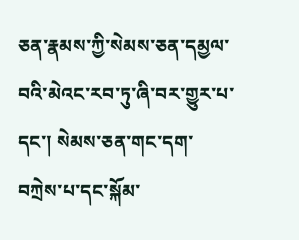ཅན་རྣམས་ཀྱི་སེམས་ཅན་དམྱལ་བའི་མེའང་རབ་ཏུ་ཞི་བར་གྱུར་པ་དང་། སེམས་ཅན་གང་དག་བཀྲེས་པ་དང་སྐོམ་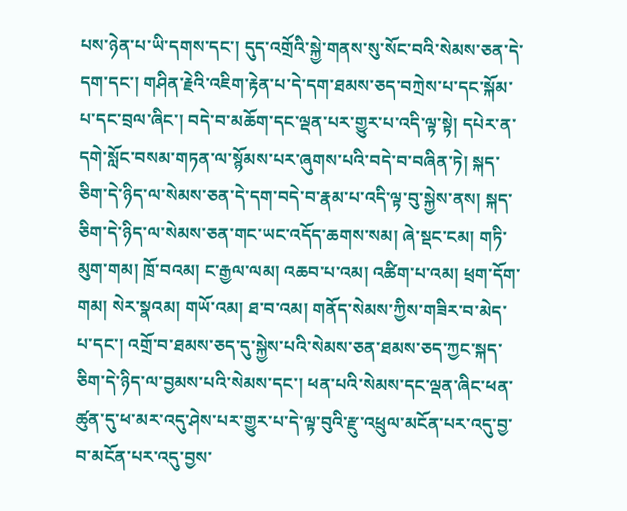པས་ཉེན་པ་ཡི་དགས་དང་། དུད་འགྲོའི་སྐྱེ་གནས་སུ་སོང་བའི་སེམས་ཅན་དེ་དག་དང་། གཤིན་རྗེའི་འཇིག་རྟེན་པ་དེ་དག་ཐམས་ཅད་བཀྲེས་པ་དང་སྐོམ་པ་དང་བྲལ་ཞིང་། བདེ་བ་མཆོག་དང་ལྡན་པར་གྱུར་པ་འདི་ལྟ་སྟེ། དཔེར་ན་དགེ་སློང་བསམ་གཏན་ལ་སྙོམས་པར་ཞུགས་པའི་བདེ་བ་བཞིན་ཏེ། སྐད་ཅིག་དེ་ཉིད་ལ་སེམས་ཅན་དེ་དག་བདེ་བ་རྣམ་པ་འདི་ལྟ་བུ་སྐྱེས་ནས། སྐད་ཅིག་དེ་ཉིད་ལ་སེམས་ཅན་གང་ཡང་འདོད་ཆགས་སམ། ཞེ་སྡང་ངམ། གཏི་མུག་གམ། ཁྲོ་བའམ། ང་རྒྱལ་ལམ། འཆབ་པ་འམ། འཚིག་པ་འམ། ཕྲག་དོག་གམ། སེར་སྣའམ། གཡོ་འམ། ཐ་བ་འམ། གནོད་སེམས་ཀྱིས་གཟིར་བ་མེད་པ་དང་། འགྲོ་བ་ཐམས་ཅད་དུ་སྐྱེས་པའི་སེམས་ཅན་ཐམས་ཅད་ཀྱང་སྐད་ཅིག་དེ་ཉིད་ལ་བྱམས་པའི་སེམས་དང་། ཕན་པའི་སེམས་དང་ལྡན་ཞིང་ཕན་ཚུན་དུ་ཕ་མར་འདུ་ཤེས་པར་གྱུར་པ་དེ་ལྟ་བུའི་རྫུ་འཕྲུལ་མངོན་པར་འདུ་བྱ་བ་མངོན་པར་འདུ་བྱས་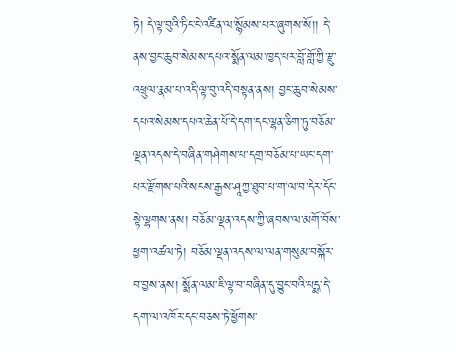ཏེ། དེ་ལྟ་བུའི་ཏིང་ངེ་འཛིན་ལ་སྙོམས་པར་ཞུགས་སོ།། དེ་ནས་བྱང་ཆུབ་སེམས་དཔའ་སྨོན་ལམ་ཁྱད་པར་བློ་གློ་ཀྱི་རྫུ་འཕྲུལ་རྣམ་པ་འདི་ལྟ་བུ་འདི་བསྟན་ནས། བྱང་ཆུབ་སེམས་དཔའ་སེམས་དཔའ་ཆེན་པོ་དེ་དག་དང་ལྷན་ཅིག་ཏུ་བཅོམ་ལྡན་འདས་དེ་བཞིན་གཤེགས་པ་དགྲ་བཅོམ་པ་ཡང་དག་པར་རྫོགས་པའི་སངས་རྒྱས་ཤཱཀྱ་ཐུབ་པ་ག་ལ་བ་དེར་དོང་སྟེ་ལྷགས་ནས། བཅོམ་ལྡན་འདས་ཀྱི་ཞབས་ལ་མགོ་བོས་ཕྱག་འཚལ་ཏེ། བཅོམ་ལྡན་འདས་ལ་ལན་གསུམ་བསྐོར་བ་བྱས་ནས། སྨོན་ལམ་ཇི་ལྟ་བ་བཞིན་དུ་བྱུང་བའི་པདྨ་དེ་དག་ལ་འཁོར་དང་བཅས་ཏེ་ཕྱོགས་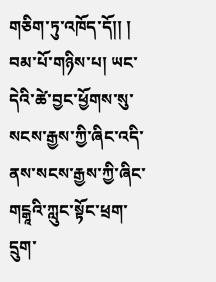གཅིག་ཏུ་འཁོད་དོ།། ། བམ་པོ་གཉིས་པ། ཡང་དེའི་ཚེ་བྱང་ཕྱོགས་སུ་སངས་རྒྱས་ཀྱི་ཞིང་འདི་ནས་སངས་རྒྱས་ཀྱི་ཞིང་གངྒཱའི་ཀླུང་སྟོང་ཕྲག་དྲུག་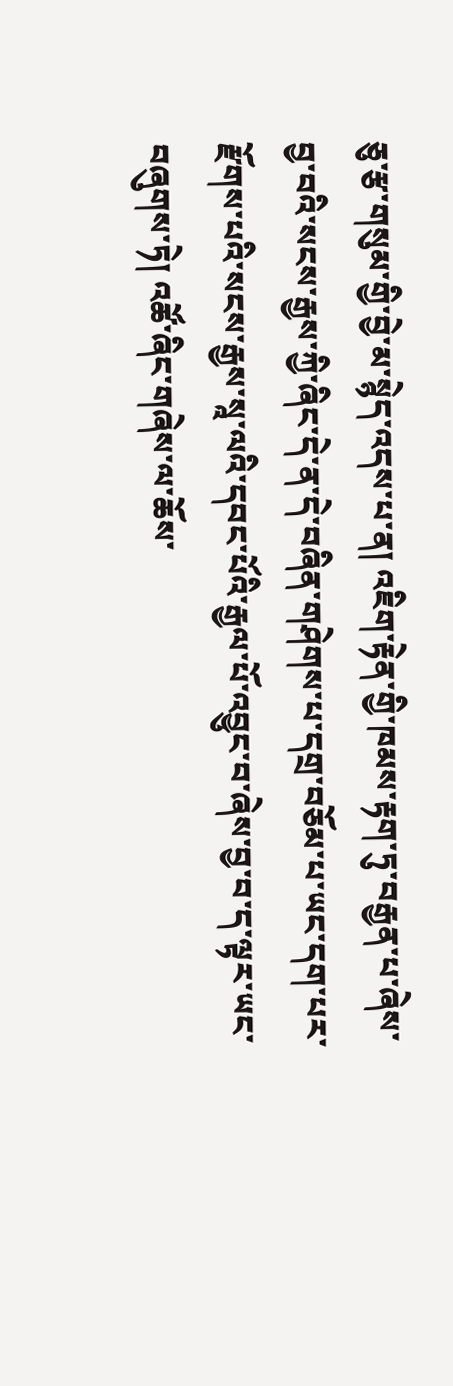ཅུ་རྩ་གསུམ་གྱི་བྱེ་མ་སྙེད་འདས་པ་ན། འཇིག་རྟེན་གྱི་ཁམས་རྟག་ཏུ་བརྒྱན་པ་ཞེས་བྱ་བའི་སངས་རྒྱས་ཀྱི་ཞིང་དེ་ན་དེ་བཞིན་གཤེགས་པ་དགྲ་བཅོམ་པ་ཡང་དག་པར་རྫོགས་པའི་སངས་རྒྱས་སཱ་ལའི་དབང་པོའི་རྒྱལ་པོ་འབྱུང་བ་ཞེས་བྱ་བ་ད་ལྟར་ཡང་བཞུགས་ཏེ། འཚོ་ཞིང་གཞེས་ལ་ཆོས་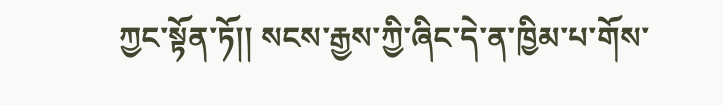ཀྱང་སྟོན་ཏོ།། སངས་རྒྱས་ཀྱི་ཞིང་དེ་ན་ཁྱིམ་པ་གོས་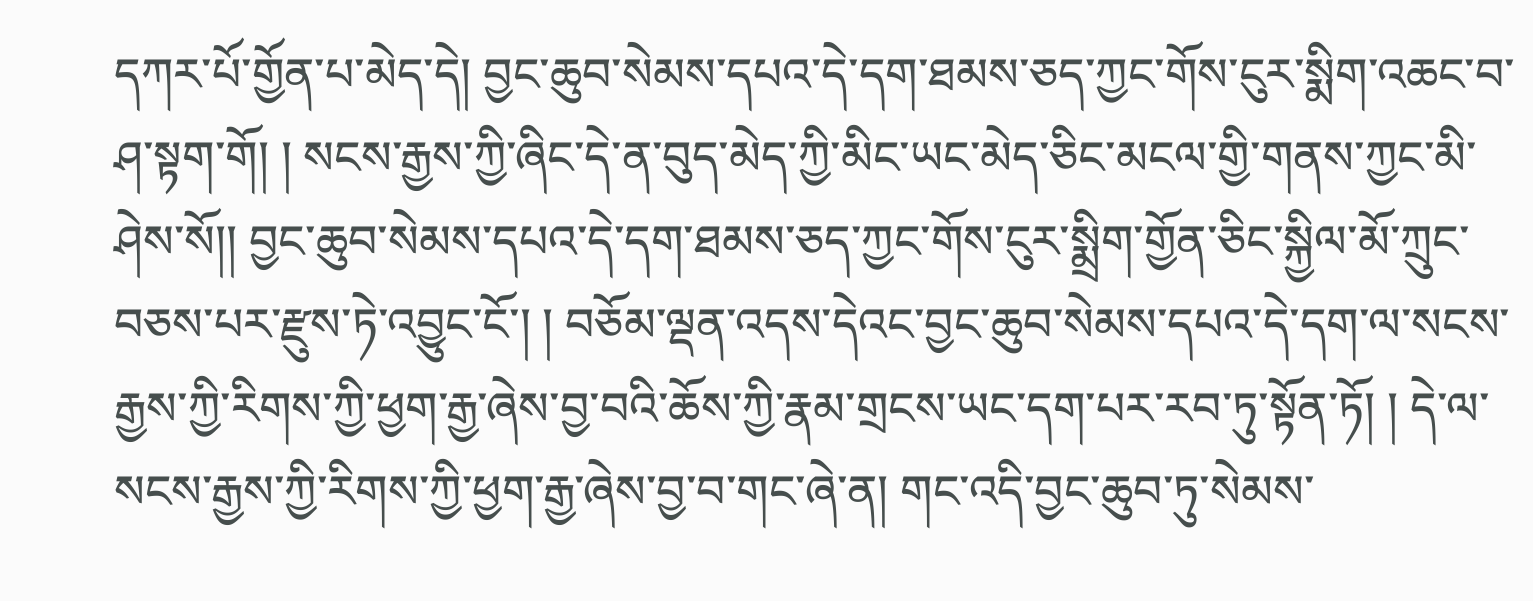དཀར་པོ་གྱོན་པ་མེད་དེ། བྱང་ཆུབ་སེམས་དཔའ་དེ་དག་ཐམས་ཅད་ཀྱང་གོས་ངུར་སྨིག་འཆང་བ་ཤ་སྟག་གོ། ། སངས་རྒྱས་ཀྱི་ཞིང་དེ་ན་བུད་མེད་ཀྱི་མིང་ཡང་མེད་ཅིང་མངལ་གྱི་གནས་ཀྱང་མི་ཤེས་སོ།། བྱང་ཆུབ་སེམས་དཔའ་དེ་དག་ཐམས་ཅད་ཀྱང་གོས་ངུར་སྨྲིག་གྱོན་ཅིང་སྐྱིལ་མོ་ཀྲུང་བཅས་པར་རྫུས་ཏེ་འབྱུང་ངོ་། ། བཅོམ་ལྡན་འདས་དེའང་བྱང་ཆུབ་སེམས་དཔའ་དེ་དག་ལ་སངས་རྒྱས་ཀྱི་རིགས་ཀྱི་ཕྱག་རྒྱ་ཞེས་བྱ་བའི་ཆོས་ཀྱི་རྣམ་གྲངས་ཡང་དག་པར་རབ་ཏུ་སྟོན་ཏོ། ། དེ་ལ་སངས་རྒྱས་ཀྱི་རིགས་ཀྱི་ཕྱག་རྒྱ་ཞེས་བྱ་བ་གང་ཞེ་ན། གང་འདི་བྱང་ཆུབ་ཏུ་སེམས་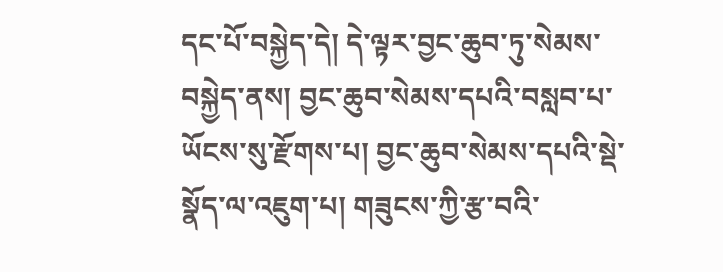དང་པོ་བསྐྱེད་དེ། དེ་ལྟར་བྱང་ཆུབ་ཏུ་སེམས་བསྐྱེད་ནས། བྱང་ཆུབ་སེམས་དཔའི་བསླབ་པ་ཡོངས་སུ་རྫོགས་པ། བྱང་ཆུབ་སེམས་དཔའི་སྡེ་སྣོད་ལ་འཇུག་པ། གཟུངས་ཀྱི་རྩ་བའི་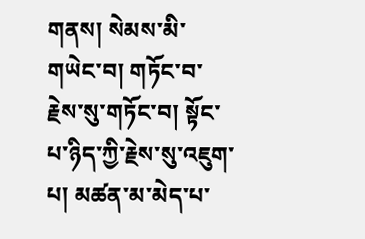གནས། སེམས་མི་གཡེང་བ། གཏོང་བ་རྗེས་སུ་གཏོང་བ། སྟོང་པ་ཉིད་ཀྱི་རྗེས་སུ་འཇུག་པ། མཚན་མ་མེད་པ་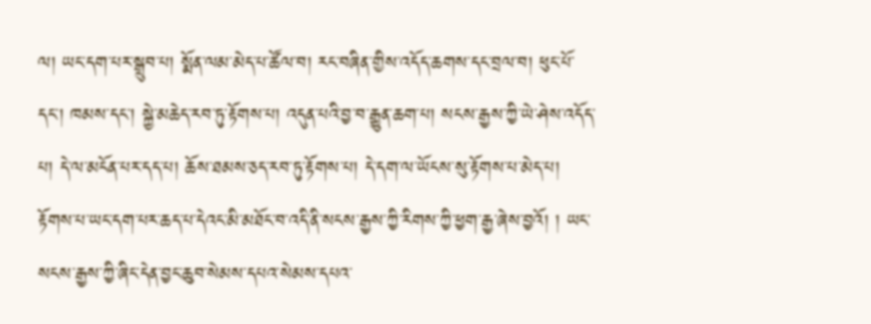ལ། ཡང་དག་པར་སྒྲུབ་པ། སྨོན་ལམ་མེད་པ་ཚོལ་བ། རང་བཞིན་གྱིས་འདོད་ཆགས་དང་བྲལ་བ། ཕུང་པོ་དང་། ཁམས་དང་། སྐྱེ་མཆེད་རབ་ཏུ་རྟོགས་པ། འདུན་པའི་བྱ་བ་རྒྱུན་ཆག་པ། སངས་རྒྱས་ཀྱི་ཡེ་ཤེས་འདོད་པ། དེ་ལ་མངོན་པར་དད་པ། ཆོས་ཐམས་ཅད་རབ་ཏུ་རྟོགས་པ། དེ་དག་ལ་ཡོངས་སུ་རྟོགས་པ་མེད་པ། རྟོགས་པ་ཡང་དག་པར་ཆད་པ་དེའང་མི་མཐོང་བ་འདི་ནི་སངས་རྒྱས་ཀྱི་རིགས་ཀྱི་ཕྱག་རྒྱ་ཞེས་བྱའོ། ། ཡང་སངས་རྒྱས་ཀྱི་ཞིང་དེན་བྱང་ཆུབ་སེམས་དཔའ་སེམས་དཔའ་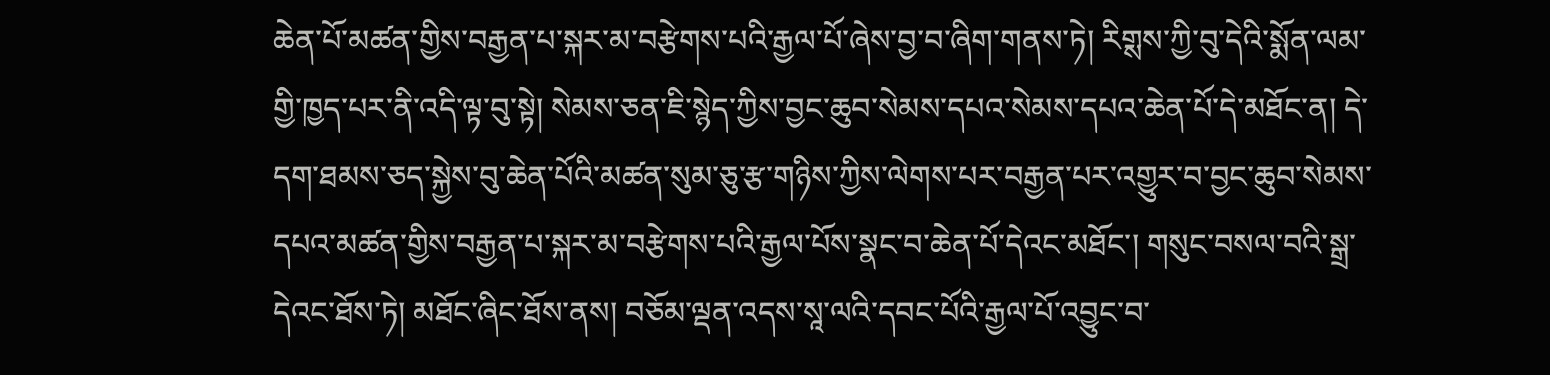ཆེན་པོ་མཚན་གྱིས་བརྒྱན་པ་སྐར་མ་བརྩེགས་པའི་རྒྱལ་པོ་ཞེས་བྱ་བ་ཞིག་གནས་ཏེ། རིགྶས་ཀྱི་བུ་དེའི་སྨོན་ལམ་གྱི་ཁྱད་པར་ནི་འདི་ལྟ་བུ་སྟེ། སེམས་ཅན་ཇི་སྙེད་ཀྱིས་བྱང་ཆུབ་སེམས་དཔའ་སེམས་དཔའ་ཆེན་པོ་དེ་མཐོང་ན། དེ་དག་ཐམས་ཅད་སྐྱེས་བུ་ཆེན་པོའི་མཚན་སུམ་ཅུ་རྩ་གཉིས་ཀྱིས་ལེགས་པར་བརྒྱན་པར་འགྱུར་བ་བྱང་ཆུབ་སེམས་དཔའ་མཚན་གྱིས་བརྒྱན་པ་སྐར་མ་བརྩེགས་པའི་རྒྱལ་པོས་སྣང་བ་ཆེན་པོ་དེའང་མཐོང་། གསུང་བསལ་བའི་སྒྲ་དེའང་ཐོས་ཏེ། མཐོང་ཞིང་ཐོས་ནས། བཅོམ་ལྡན་འདས་སཱ་ལའི་དབང་པོའི་རྒྱལ་པོ་འབྱུང་བ་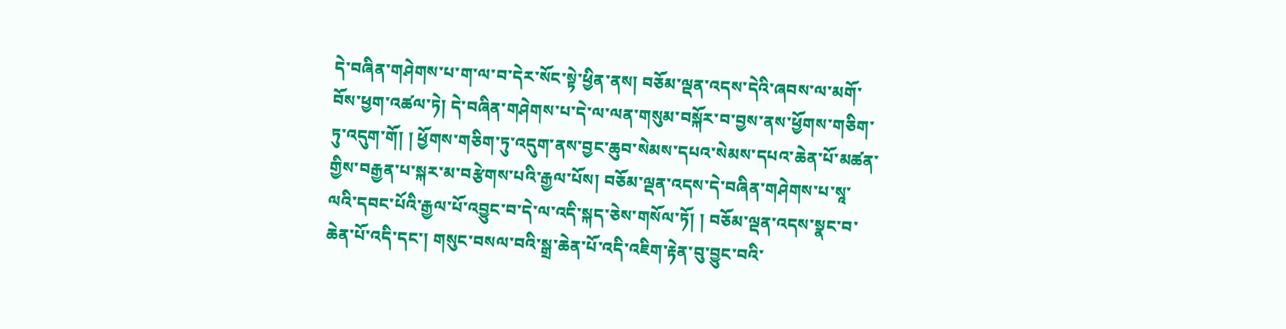དེ་བཞིན་གཤེགས་པ་ག་ལ་བ་དེར་སོང་སྟེ་ཕྱིན་ནས། བཅོམ་ལྡན་འདས་དེའི་ཞབས་ལ་མགོ་བོས་ཕྱག་འཚལ་ཏེ། དེ་བཞིན་གཤེགས་པ་དེ་ལ་ལན་གསུམ་བསྐོར་བ་བྱས་ནས་ཕྱོགས་གཅིག་ཏུ་འདུག་གོ། ། ཕྱོགས་གཅིག་ཏུ་འདུག་ནས་བྱང་ཆུབ་སེམས་དཔའ་སེམས་དཔའ་ཆེན་པོ་མཚན་གྱིས་བརྒྱན་པ་སྐར་མ་བརྩེགས་པའི་རྒྱལ་པོས། བཅོམ་ལྡན་འདས་དེ་བཞིན་གཤེགས་པ་སཱ་ལའི་དབང་པོའི་རྒྱལ་པོ་འབྱུང་བ་དེ་ལ་འདི་སྐད་ཅེས་གསོལ་ཏོ། ། བཅོམ་ལྡན་འདས་སྣང་བ་ཆེན་པོ་འདི་དང་། གསུང་བསལ་བའི་སྒྲ་ཆེན་པོ་འདི་འཇིག་རྟེན་བུ་བྱུང་བའི་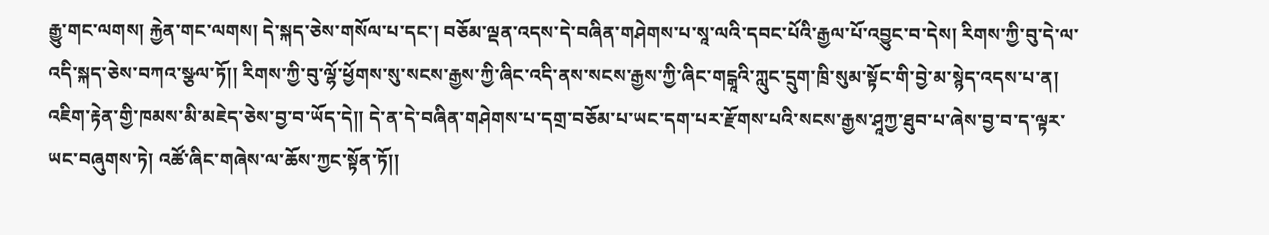རྒྱུ་གང་ལགས། རྐྱེན་གང་ལགས། དེ་སྐད་ཅེས་གསོལ་པ་དང་། བཅོམ་ལྡན་འདས་དེ་བཞིན་གཤེགས་པ་སཱ་ལའི་དབང་པོའི་རྒྱལ་པོ་འབྱུང་བ་དེས། རིགས་ཀྱི་བུ་དེ་ལ་འདི་སྐད་ཅེས་བཀའ་སྩལ་ཏོ།། རིགས་ཀྱི་བུ་ལྷོ་ཕྱོགས་སུ་སངས་རྒྱས་ཀྱི་ཞིང་འདི་ནས་སངས་རྒྱས་ཀྱི་ཞིང་གངྒཱའི་ཀླུང་དྲུག་ཁྲི་སུམ་སྟོང་གི་བྱེ་མ་སྙེད་འདས་པ་ན། འཇིག་རྟེན་གྱི་ཁམས་མི་མཇེད་ཅེས་བྱ་བ་ཡོད་དེ།། དེ་ན་དེ་བཞིན་གཤེགས་པ་དགྲ་བཅོམ་པ་ཡང་དག་པར་རྫོགས་པའི་སངས་རྒྱས་ཤཱཀྱ་ཐུབ་པ་ཞེས་བྱ་བ་ད་ལྟར་ཡང་བཞུགས་ཏེ། འཚོ་ཞིང་གཞེས་ལ་ཆོས་ཀྱང་སྟོན་ཏོ།།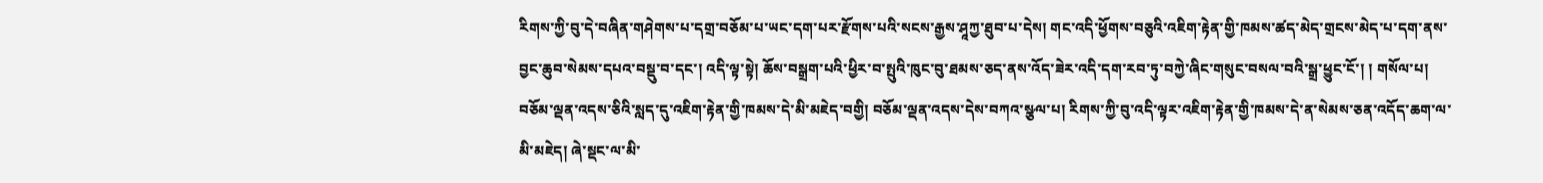རིགས་ཀྱི་བུ་དེ་བཞིན་གཤེགས་པ་དགྲ་བཅོམ་པ་ཡང་དག་པར་རྫོགས་པའི་སངས་རྒྱས་ཤཱཀྱ་ཐུབ་པ་དེས། གང་འདི་ཕྱོགས་བཅུའི་འཇིག་རྟེན་གྱི་ཁམས་ཚད་མེད་གྲངས་མེད་པ་དག་ནས་བྱང་ཆུབ་སེམས་དཔའ་བསྡུ་བ་དང་། འདི་ལྟ་སྟེ། ཆོས་བསྒྲག་པའི་ཕྱིར་བ་སྤུའི་ཁུང་བུ་ཐམས་ཅད་ནས་འོད་ཟེར་འདི་དག་རབ་ཏུ་བཀྱེ་ཞིང་གསུང་བསལ་བའི་སྒྲ་ཕྱུང་ངོ་། ། གསོལ་པ། བཅོམ་ལྡན་འདས་ཅིའི་སླད་དུ་འཇིག་རྟེན་གྱི་ཁམས་དེ་མི་མཇེད་བགྱི། བཅོམ་ལྡན་འདས་དེས་བཀའ་སྩལ་པ། རིགས་ཀྱི་བུ་འདི་ལྟར་འཇིག་རྟེན་གྱི་ཁམས་དེ་ན་སེམས་ཅན་འདོད་ཆག་ལ་མི་མཇེད། ཞེ་སྡང་ལ་མི་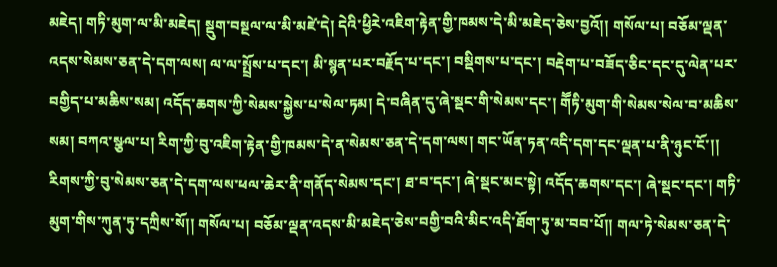མཇེད། གཏི་མུག་ལ་མི་མཇེད། སྡུག་བསྔལ་ལ་མི་མཛེ་དེ། དེའི་ཕྱིརེ་འཇིག་རྟེན་གྱི་ཁམས་དེ་མི་མཇེད་ཅེས་བྱའོ།། གསོལ་པ། བཅོམ་ལྡན་འདས་སེམས་ཅན་དེ་དག་ལས། ལ་ལ་སྤྲོས་པ་དང་། མི་སྙན་པར་བརྗོད་པ་དང་། བསྡིགས་པ་དང་། བརྡེག་པ་བཟོད་ཅིང་དང་དུ་ལེན་པར་བགྱིད་པ་མཆིས་སམ། འདོད་ཆགས་ཀྱི་སེམས་སྐྱེས་པ་སེལ་ཏམ། དེ་བཞིན་དུ་ཞེ་སྡང་གི་སེམས་དང་། གཽཏི་མུག་གི་སེམས་སེལ་བ་མཆིས་སམ། བཀའ་སྩལ་པ། རིག་ཀྱི་བུ་འཇིག་རྟེན་གྱི་ཁམས་དེ་ན་སེམས་ཅན་དེ་དག་ལས། གང་ཡོན་ཏན་འདི་དག་དང་ལྡན་པ་ནི་ཉུང་ངོ་།། རིགས་ཀྱི་བུ་སེམས་ཅན་དེ་དག་ལས་ཕལ་ཆེར་ནི་གནོད་སེམས་དང་། ཐ་བ་དང་། ཞེ་སྡང་མང་སྟེ། འདོད་ཆགས་དང་། ཞེ་སྡང་དང་། གཏི་མུག་གིས་ཀུན་ཏུ་དཀྲིས་སོ།། གསོལ་པ། བཅོམ་ལྡན་འདས་མི་མཇེད་ཅེས་བགྱི་བའི་མིང་འདི་ཐོག་ཏུ་མ་བབ་པོ།། གལ་ཏེ་སེམས་ཅན་དེ་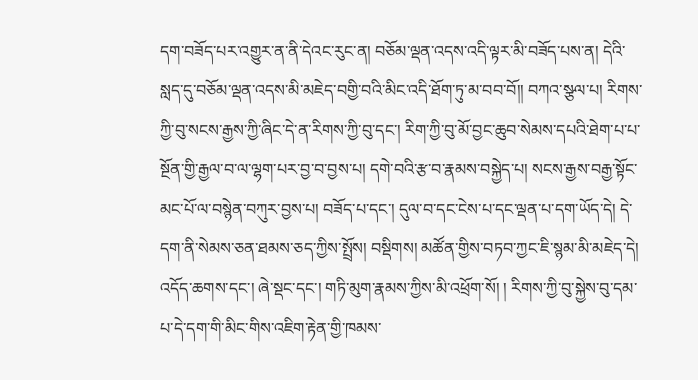དག་བཟོད་པར་འགྱུར་ན་ནི་དེའང་རུང་ན། བཅོམ་ལྡན་འདས་འདི་ལྟར་མི་བཟོད་པས་ན། དེའི་སླད་དུ་བཅོམ་ལྡན་འདས་མི་མཇེད་བགྱི་བའི་མིང་འདི་ཐོག་ཏུ་མ་བབ་བོ།། བཀའ་སྩལ་པ། རིགས་ཀྱི་བུ་སངས་རྒྱས་ཀྱི་ཞིང་དེ་ན་རིགས་ཀྱི་བུ་དང་། རིག་ཀྱི་བུ་མོ་བྱང་ཆུབ་སེམས་དཔའི་ཐེག་པ་པ་སྔོན་གྱི་རྒྱལ་བ་ལ་ལྷག་པར་བྱ་བ་བྱས་པ། དགེ་བའི་རྩ་བ་རྣམས་བསྐྱེད་པ། སངས་རྒྱས་བརྒྱ་སྟོང་མང་པོ་ལ་བསྙེན་བཀུར་བྱས་པ། བཟོད་པ་དང་། དུལ་བ་དང་ངེས་པ་དང་ལྡན་པ་དག་ཡོད་དེ། དེ་དག་ནི་སེམས་ཅན་ཐམས་ཅད་ཀྱིས་སྤྲོས། བསྡིགས། མཚོན་གྱིས་བཏབ་ཀྱང་ཇི་སྙམ་མི་མཇེད་དེ། འདོད་ཆགས་དང་། ཞེ་སྡང་དང་། གཏི་མུག་རྣམས་ཀྱིས་མི་འཕྲོག་སོ། ། རིགས་ཀྱི་བུ་སྐྱེས་བུ་དམ་པ་དེ་དག་གི་མིང་གིས་འཇིག་རྟེན་གྱི་ཁམས་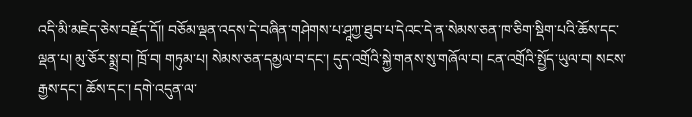འདི་མི་མཇེད་ཅེས་བརྗོད་དོ།། བཅོམ་ལྡན་འདས་དེ་བཞིན་གཤེགས་པ་ཤཱཀྱ་ཐུབ་པ་དེའང་དེ་ན་སེམས་ཅན་ཁ་ཅིག་སྡིག་པའི་ཆོས་དང་ལྡན་པ། མུ་ཅོར་སྨྲ་བ། ཁྲོ་བ། གཏུམ་པ། སེམས་ཅན་དམྱལ་བ་དང་། དུད་འགྲོའི་སྐྱེ་གནས་སུ་གཞོལ་བ། ངན་འགྲོའི་སྤྱོད་ཡུལ་བ། སངས་རྒྱས་དང་། ཆོས་དང་། དགེ་འདུན་ལ་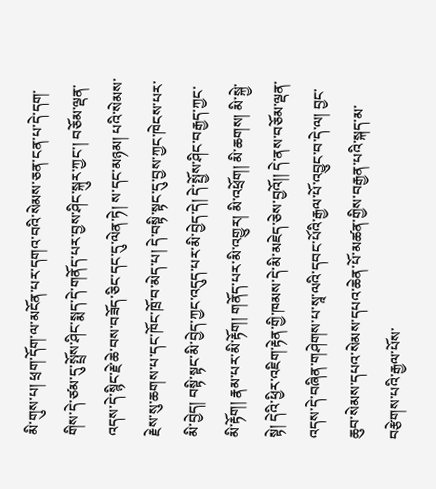མི་གུས་པ། ཕྲག་དོག་ལ་མངོན་པར་དགའ་བའི་སེམས་ཅན་ངན་པ་དེ་དག་གིས་དེ་ཙམ་དུ་སྤྲོས་ཤིང་སྨད་དེ་གནོད་པར་བྱས་ཤིང་སྐུར་ཀྱང་། བཅོམ་ལྡན་འདས་དེ་སྙིང་རྗེ་ཆེ་བས་བཟོད་ཅིང་དང་དུ་ལེན་ཏེ། ས་དང་མཉམ། པའི་སེམས་རྗེས་སུ་ཆགས་པ་དང་ཁོང་ཁྲོ་བ་མེད་པ། དེ་བསྟི་སྟང་དུ་བྱས་ཀྱང་ཁེངས་པར་མི་བྱེད། བསྟི་སྟང་མི་བྱེད་ཀྱང་འདུད་པར་མི་བྱེད་དེ། དེ་སྤྱོས་ཤིང་བརྒྱད་ཀྱང་མི་རྟོག། རྣམ་པར་མི་རྟོག། གནོད་པར་མི་འགྱུར། མི་འཕྲོག། མི་ཆགས། མི་སྐྱེ་སྟེ། དེའི་ཕྱིར་འཇིག་རྟེན་གྱི་ཁམས་དེ་མི་མཇེད་ཅེས་བྱའོ།། དེ་ནས་བཅོམ་ལྡན་འདས་དེ་བཞིན་གཤེགས་པ་སཱ་ལའི་དབང་པོའི་རྒྱལ་པོ་འབྱུང་བ་དེ་ལ། བྱང་ཆུབ་སེམས་དཔའ་སེམས་དཔའ་ཆེན་པོ་མཚན་གྱིས་བརྒྱན་པའི་སྐད་མ་བརྩེགས་པའི་རྒྱལ་པོས་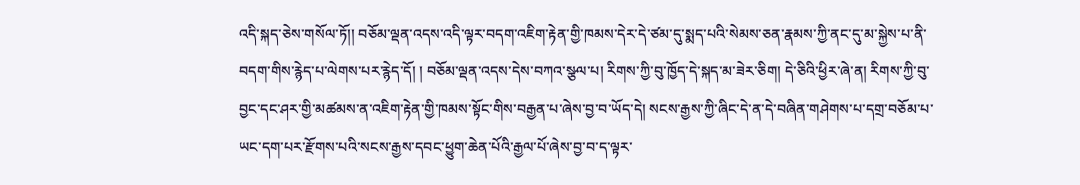འདི་སྐད་ཅེས་གསོལ་ཏོ།། བཅོམ་ལྡན་འདས་འདི་ལྟར་བདག་འཇིག་རྟེན་གྱི་ཁམས་དེར་དེ་ཙམ་དུ་སྨད་པའི་སེམས་ཅན་རྣམས་ཀྱི་ནང་དུ་མ་སྐྱེས་པ་ནི་བདག་གིས་རྙེད་པ་ལེགས་པར་རྙེད་དོ། ། བཅོམ་ལྡན་འདས་དེས་བཀའ་སྩལ་པ། རིགས་ཀྱི་བུ་ཁྱོད་དེ་སྐད་མ་ཟེར་ཅིག། དེ་ཅིའི་ཕྱིར་ཞེ་ན། རིགས་ཀྱི་བུ་བྱང་དང་ཤར་གྱི་མཚམས་ན་འཇིག་རྟེན་གྱི་ཁམས་སྟོང་གིས་བརྒྱན་པ་ཞེས་བྱ་བ་ཡོད་དེ། སངས་རྒྱས་ཀྱི་ཞིང་དེ་ན་དེ་བཞིན་གཤེགས་པ་དགྲ་བཅོམ་པ་ཡང་དག་པར་རྫོགས་པའི་སངས་རྒྱས་དབང་ཕྱུག་ཆེན་པོའི་རྒྱལ་པོ་ཞེས་བྱ་བ་ད་ལྟར་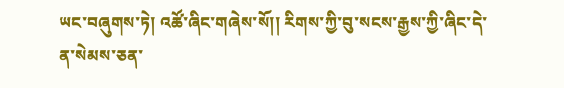ཡང་བཞུགས་ཏེ། འཚོ་ཞིང་གཞེས་སོ།། རིགས་ཀྱི་བུ་སངས་རྒྱས་ཀྱི་ཞིང་དེ་ན་སེམས་ཅན་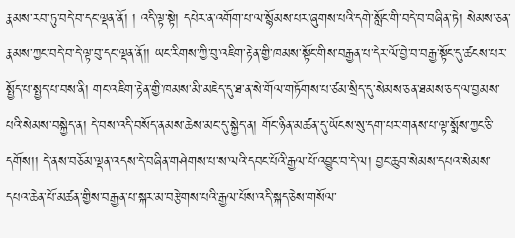རྣམས་རབ་ཏུ་བདེ་བ་དང་ལྡན་ནོ། ། འདི་ལྟ་སྟེ། དཔེར་ན་འགོག་པ་ལ་སྙོམས་པར་ཞུགས་པའི་དགེ་སློང་གི་བདེ་བ་བཞིན་ཏེ། སེམས་ཅན་རྣམས་ཀྱང་བདེ་བ་དེ་ལྟ་བུ་དང་ལྡན་ནོ།། ཡང་རིགས་ཀྱི་བུ་འཇིག་རྟེན་གྱི་ཁམས་སྟོང་གིས་བརྒྱན་པ་དེར་ལོ་བྱེ་བ་བརྒྱ་སྟོང་དུ་ཚངས་པར་སྤྱོད་པ་སྤྱད་པ་བས་ནི། གང་འཇིག་རྟེན་གྱི་ཁམས་མི་མཇེད་དུ་ཐ་ན་སེ་གོལ་གཏོགས་པ་ཙམ་སྲིད་དུ་སེམས་ཅན་ཐམས་ཅད་ལ་བྱམས་པའི་སེམས་བསྐྱེད་ན། དེ་བས་འདི་བསོད་ནམས་ཆེས་མང་དུ་སྐྱེད་ན། གོང་ཉིན་མཚན་དུ་ཡོངས་སུ་དག་པར་གནས་པ་ལྟ་སྨོས་ཀྱང་ཅི་དགོས།། དེ་ནས་བཅོམ་ལྡན་འདས་དེ་བཞིན་གཤེགས་པ་ས་ལའི་དབང་པོའི་རྒྱལ་པོ་འབྱུང་བ་དེ་ལ། བྱང་ཆུབ་སེམས་དཔའ་སེམས་དཔའ་ཆེན་པོ་མཚན་གྱིས་བརྒྱན་པ་སྐར་མ་བརྩེགས་པའི་རྒྱལ་པོས་འདི་སྐད་ཅེས་གསོལ་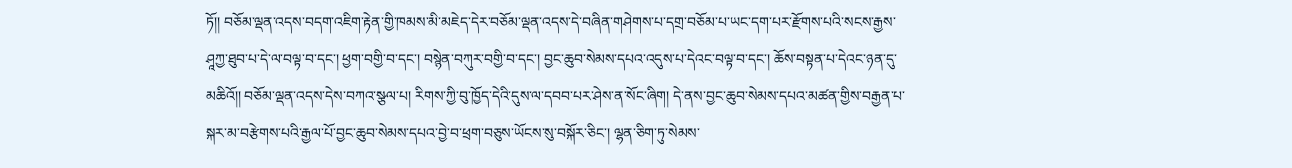ཏོ།། བཅོམ་ལྡན་འདས་བདག་འཇིག་རྟེན་གྱི་ཁམས་མི་མཇེད་དེར་བཅོམ་ལྡན་འདས་དེ་བཞིན་གཤེགས་པ་དགྲ་བཅོམ་པ་ཡང་དག་པར་རྫོགས་པའི་སངས་རྒྱས་ཤཱཀྱ་ཐུབ་པ་དེ་ལ་བལྟ་བ་དང་། ཕྱག་བགྱི་བ་དང་། བསྙེན་བཀུར་བགྱི་བ་དང་། བྱང་ཆུབ་སེམས་དཔའ་འདུས་པ་དེའང་བལྟ་བ་དང་། ཆོས་བསྟན་པ་དེའང་ཉན་དུ་མཆིའོ།། བཅོམ་ལྡན་འདས་དེས་བཀའ་སྩལ་པ། རིགས་ཀྱི་བུ་ཁྱོད་དེའི་དུས་ལ་དབབ་པར་ཤེས་ན་སོང་ཞིག། དེ་ནས་བྱང་ཆུབ་སེམས་དཔའ་མཚན་གྱིས་བརྒྱན་པ་སྐར་མ་བརྩེགས་པའི་རྒྱལ་པོ་བྱང་ཆུབ་སེམས་དཔའ་བྱེ་བ་ཕྲག་བཅུས་ཡོངས་སུ་བསྐོར་ཅིང་། ལྷན་ཅིག་ཏུ་སེམས་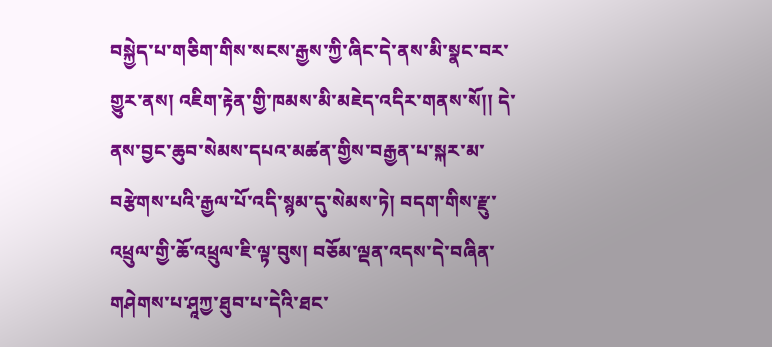བསྐྱེད་པ་གཅིག་གིས་སངས་རྒྱས་ཀྱི་ཞིང་དེ་ནས་མི་སྣང་བར་གྱུར་ནས། འཇིག་རྟེན་གྱི་ཁམས་མི་མཇེད་འདིར་གནས་སོ།། དེ་ནས་བྱང་ཆུབ་སེམས་དཔའ་མཚན་གྱིས་བརྒྱན་པ་སྐར་མ་བརྩེགས་པའི་རྒྱལ་པོ་འདི་སྙམ་དུ་སེམས་ཏེ། བདག་གིས་རྫུ་འཕྲུལ་གྱི་ཆོ་འཕྲུལ་ཇི་ལྟ་བུས། བཅོམ་ལྡན་འདས་དེ་བཞིན་གཤེགས་པ་ཤཱཀྱ་ཐུབ་པ་དེའི་ཐང་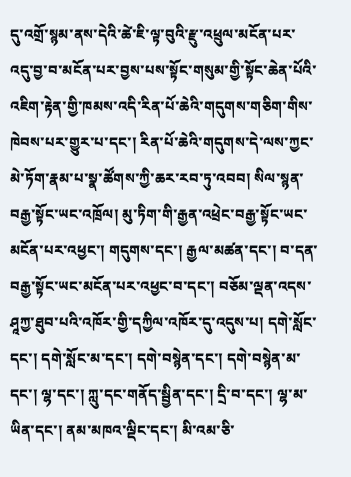དུ་འགྲོ་སྙམ་ནས་དེའི་ཚེ་ཇི་ལྟ་བུའི་རྫུ་འཕྲུལ་མངོན་པར་འདུ་བྱ་བ་མངོན་པར་བྱས་པས་སྟོང་གསུམ་གྱི་སྟོང་ཆེན་པོའི་འཇིག་རྟེན་གྱི་ཁམས་འདི་རིན་པོ་ཆེའི་གདུགས་གཅིག་གིས་ཁེབས་པར་གྱུར་པ་དང་། རིན་པོ་ཆེའི་གདུགས་དེ་ལས་ཀྱང་མེ་ཏོག་རྣམ་པ་སྣ་ཚོགས་ཀྱི་ཆར་རབ་ཏུ་འབབ། སིལ་སྙན་བརྒྱ་སྟོང་ཡང་འཁྲོལ། མུ་ཏིག་གི་རྒྱན་འཕྲེང་བརྒྱ་སྟོང་ཡང་མངོན་པར་འཕྱང་། གདུགས་དང་། རྒྱལ་མཚན་དང་། བ་དན་བརྒྱ་སྟོང་ཡང་མངོན་པར་འཕྱང་བ་དང་། བཅོམ་ལྡན་འདས་ཤཱཀྱ་ཐུབ་པའི་འཁོར་གྱི་དཀྱིལ་འཁོར་དུ་འདུས་པ། དགེ་སློང་དང་། དགེ་སློང་མ་དང་། དགེ་བསྙེན་དང་། དགེ་བསྙེན་མ་དང་། ལྷ་དང་། ཀླུ་དང་གནོད་སྦྱིན་དང་། དྲི་བ་དང་། ལྷ་མ་ཡིན་དང་། ནམ་མཁའ་ལྡིང་དང་། མི་འམ་ཅི་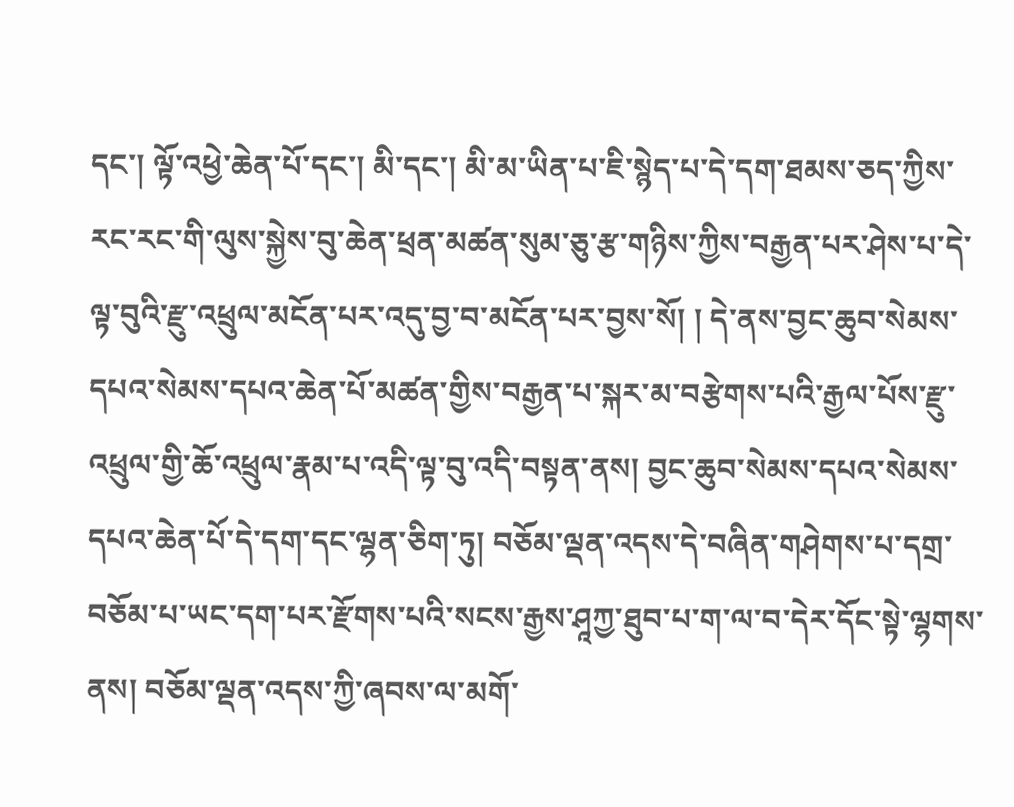དང་། ལྟོ་འཕྱེ་ཆེན་པོ་དང་། མི་དང་། མི་མ་ཡིན་པ་ཇི་སྙེད་པ་དེ་དག་ཐམས་ཅད་ཀྱིས་རང་རང་གི་ལུས་སྐྱེས་བུ་ཆེན་ཕྲན་མཚན་སུམ་ཅུ་རྩ་གཉིས་ཀྱིས་བརྒྱན་པར་ཤེས་པ་དེ་ལྟ་བུའི་རྫུ་འཕྲུལ་མངོན་པར་འདུ་བྱ་བ་མངོན་པར་བྱས་སོ། ། དེ་ནས་བྱང་ཆུབ་སེམས་དཔའ་སེམས་དཔའ་ཆེན་པོ་མཚན་གྱིས་བརྒྱན་པ་སྐར་མ་བརྩེགས་པའི་རྒྱལ་པོས་རྫུ་འཕྲུལ་གྱི་ཆོ་འཕྲུལ་རྣམ་པ་འདི་ལྟ་བུ་འདི་བསྟན་ནས། བྱང་ཆུབ་སེམས་དཔའ་སེམས་དཔའ་ཆེན་པོ་དེ་དག་དང་ལྷན་ཅིག་ཏུ། བཅོམ་ལྡན་འདས་དེ་བཞིན་གཤེགས་པ་དགྲ་བཅོམ་པ་ཡང་དག་པར་རྫོགས་པའི་སངས་རྒྱས་ཤཱཀྱ་ཐུབ་པ་ག་ལ་བ་དེར་དོང་སྟེ་ལྷགས་ནས། བཅོམ་ལྡན་འདས་ཀྱི་ཞབས་ལ་མགོ་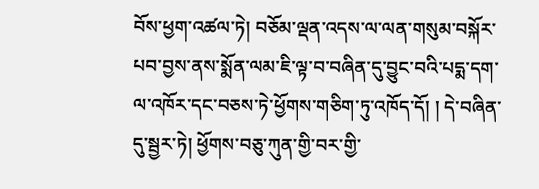བོས་ཕྱག་འཚལ་ཏེ། བཅོམ་ལྡན་འདས་ལ་ལན་གསུམ་བསྐོར་པབ་བྱས་ནས་སྨོན་ལམ་ཇི་ལྟ་བ་བཞིན་དུ་བྱུང་བའི་པདྨ་དག་ལ་འཁོར་དང་བཅས་ཏེ་ཕྱོགས་གཅིག་ཏུ་འཁོད་དོ། ། དེ་བཞིན་དུ་སྦྱར་ཏེ། ཕྱོགས་བཅུ་ཀུན་གྱི་བར་གྱི་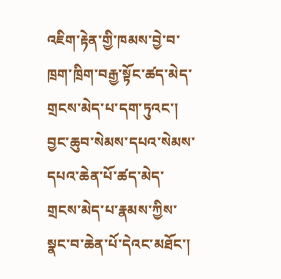འཇིག་རྟེན་གྱི་ཁམས་བྱེ་བ་ཁྲག་ཁྲིག་བརྒྱ་སྟོང་ཚད་མེད་གྲངས་མེད་པ་དག་ཏུའང་། བྱང་ཆུབ་སེམས་དཔའ་སེམས་དཔའ་ཆེན་པོ་ཚད་མེད་གྲངས་མེད་པ་རྣམས་ཀྱིས་སྣང་བ་ཆེན་པོ་དེའང་མཐོང་།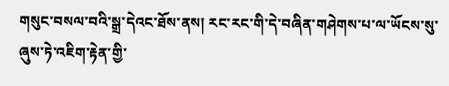གསུང་བསལ་བའི་སྒྲ་དེའང་ཐོས་ནས། རང་རང་གི་དེ་བཞིན་གཤེགས་པ་ལ་ཡོངས་སུ་ཞུས་ཏེ་འཇིག་རྟེན་གྱི་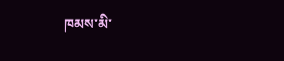ཁམས་མི་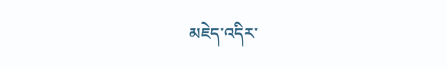མཇེད་འདིར་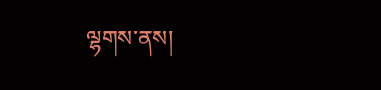ལྷགས་ནས།